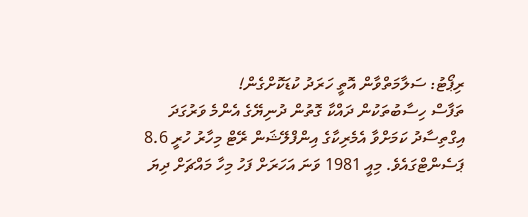ރިޕޯޓު: ސަލާމަތްވާން އޮތީ ހަރަދު ކުޑަކޮށްގެން!
ތަފާސް ހިސާބުތަކުން ދައްކާ ގޮތުން ދުނިޔޭގެ އެންމެ ވަރުގަދަ އިގްތިސާދު ކަމަށްވާ އެމެރިކާގެ އިންފްލޭޝަން ރޭޓް މިހާރު ހުރީ 8.6 ޕަސެންޓްގައެވެ. މިއީ 1981 ވަނަ އަހަރަށް ފަހު މިހާ މައްޗަށް ދިޔަ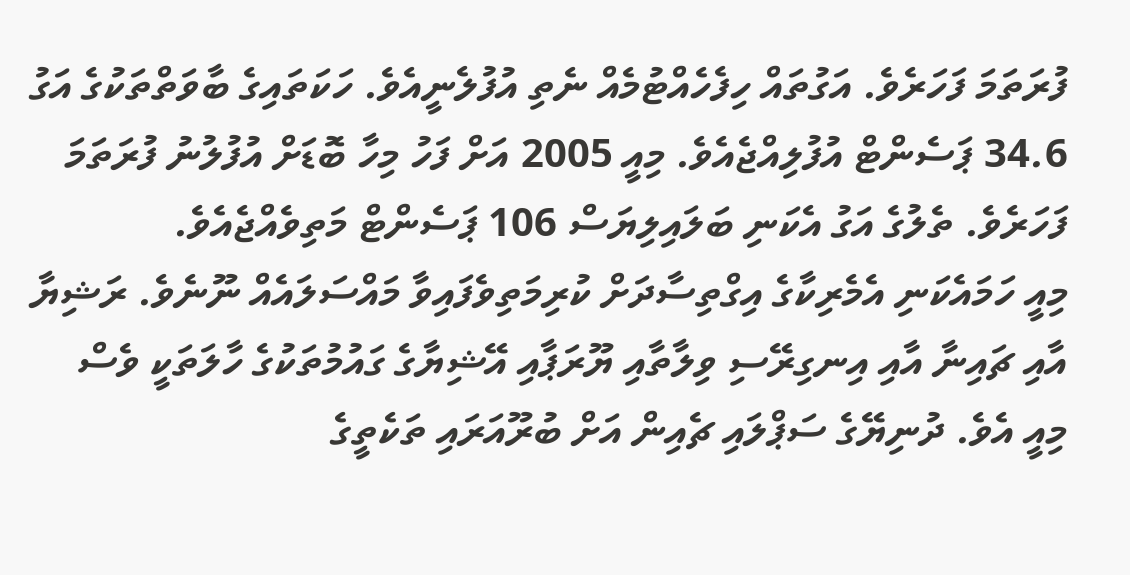ފުރަތަމަ ފަހަރެވެ. އަގުތައް ހިފެހެއްޓުމެއް ނެތި އުފުލެނީއެވެ. ހަކަތައިގެ ބާވަތްތަކުގެ އަގު 34.6 ޕަސެންޓް އުފުލިއްޖެއެވެ. މިއީ 2005 އަށް ފަހު މިހާ ބޮޑަށް އުފުލުނު ފުރަތަމަ ފަހަރެވެ. ތެލުގެ އަގު އެކަނި ބަލައިލިޔަސް 106 ޕަސެންޓް މަތިވެއްޖެއެވެ.
މިއީ ހަމައެކަނި އެމެރިކާގެ އިގްތިސާދަށް ކުރިމަތިވެފައިވާ މައްސަލައެއް ނޫނެވެ. ރަޝިޔާ އާއި ޗައިނާ އާއި އިނގިރޭސި ވިލާތާއި ޔޫރަޕާއި އޭޝިޔާގެ ގައުމުތަކުގެ ހާލަތަކީ ވެސް މިއީ އެވެ. ދުނިޔޭގެ ސަޕްލައި ޗެއިން އަށް ބުރޫއަރައި ތަކެތީގެ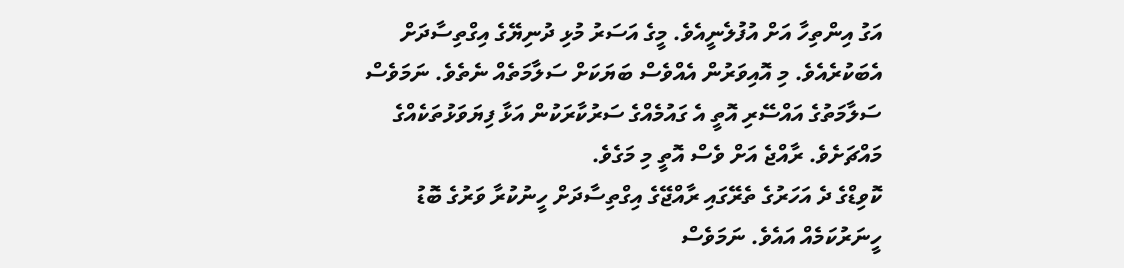އަގު އިންތިހާ އަށް އުފުލެނީއެވެ. މީގެ އަސަރު މުޅި ދުނިޔޭގެ އިގްތިސާދަށް އެބަކުރެއެވެ. މި އޮއިވަރުން އެއްވެސް ބަޔަކަށް ސަލާމަތެއް ނެތެވެ. ނަމަވެސް ސަލާމަތުގެ އައްސޭރި އޮތީ އެ ގައުމެއްގެ ސަރުކާރަކުން އަޅާ ފިޔަވަޅުތަކެއްގެ މައްޗަށެވެ. ރާއްޖެ އަށް ވެސް އޮތީ މި މަގެވެ.
ކޮވިޑްގެ ދެ އަހަރުގެ ތެރޭގައި ރާއްޖޭގެ އިގްތިސާދަށް ހީނުކުރާ ވަރުގެ ބޮޑު ހީނަރުކަމެއް އައެވެ. ނަމަވެސް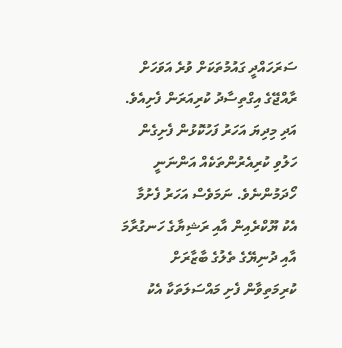ސަރަހައްދީ ގައުމުތަކަށް ވުރެ އަވަހަށް ރާއްޖޭގެ އިގްތިސާދު ކުރިއަރަން ފެށިއެވެ. އަދި މިދިޔަ އަހަރު ފަހުކޮޅުން ފެށިގެން ހަލުވި ކުރިއެރުންތަކެއް އަންނަނީ ހޯދަމުންނެވެ. ނަމަވެސް އަހަރު ފެށުމާ އެކު ޔޫކްރެއިން އާއި ރަޝިޔާގެ ހަނގުރާމަ އާއި ދުނިޔޭގެ ތެލުގެ ބާޒާރަށް ކުރިމަތިވާން ފެށި މައްސަލަތަކާ އެކު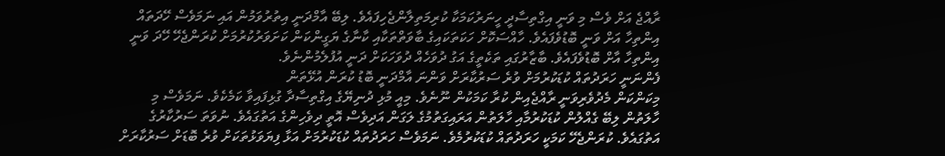ރާއްޖެ އަށް ވެސް މި ވަނީ އިގްތިސާދީ ހީނަރުކަމަކާ ކުރިމަތިލާންޖެހިފައެވެ. ލިބޭ އާމްދަނީ އިތުރުވަމުން އައި ނަމަވެސް ހޭދަތައް އިންތިހާ އަށް ވަނީ ބޮޑުވެފައެވެ. ހާއްސަކޮށް ހަކަތަކައިގެ ބާވަތްތަކާއި ކާނާގެ ޔަގީންކަން ކަށަވަރުކުރުމަށް ކުރަންޖެހޭ ހޭދަ ވަނީ އިންތިހާ އާށް ބޮޑުވެފައެވެ. ބާޒާރުގައި ތަކެތީގެ އަގު ދުވަހެއް ދުވަހަކަށް ދަނީ އުފުލެމުންނެވެ.
ފެންނަނީ ހަރަދުތައް ކުޑަކުރުމަށް ވުރެ ސަރުކާރަށް ވަންނަ އާމްދަނީ ބޮޑު ކުރަން އުޅޭތަން
މިކަންކަން މެދުވެރިވަނީ ރާއްޖެއިން ކުރާ ކަމަކުން ނޫނެވެ. މިއީ މުޅި ދުނިޔޭގެ އިގްތިސާދާ ގުޅިފައިވާ ކަމެކެވެ. ނަމަވެސް މި ހާލަތުން ލިބޭ ގެއްލުން ކުޑަކުރުމާއި ހާލަތުން އަރައިގަތުމުގެ ލަގަން އަދިވެސް އޮތީ ދިވެހިންގެ އަތުގައެވެ. ނުވަތަ ސަރުކާރުގެ އަތުގައެވެ. ކުރަންޖެހޭ ކަމަކީ ހަރަދުތައް ކުޑަކުރުމެވެ. ނަމަވެސް ހަރަދުތައް ކުޑަކުރުމަށް އަޅާ ފިޔަވަޅުތަކަށް ވުރެ ބޮޑަށް ސަރުކާރަށް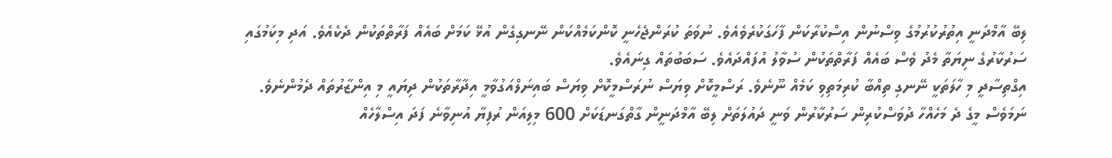ލިބޭ އާމްދަނީ އިތުރުކުރުމުގެ ވިސްނުން އިސްކުރާކަން ފާހަގަކުރެވެއެވެ. ނުވަތަ ކުރަންޖެހެނީ ކޮންކަމެއްކަން ނޭނގިގެން އުޅޭ ކަމަށް ބައެއް ފަރާތްތަކުން ދެކެއެވެ. އަދި މިކަމުގައި ސަރުކާރުގެ ނިޔަތާ މެދު ވެސް ބައެއް ފަރާތްތަކުން ސުވާލު އުފައްދައެވެ. ސަބަބުތައް ގިނައެވެ.
އިގްތިސާދީ މި ހާލަތަކީ ނޭނގި ތިއްބާ ކުރިމަތިވި ކަމެއް ނޫނެވެ. ރަސްމީކޮށް ވިޔަސް ނުރަސްމީކޮށް ވިޔަސް ބައިނަލްއަގުވާމީ އިދާރާތަކުން ދިޔައީ މި އިންޒާރުތައް ދެމުންނެވެ. ނަމަވެސް މީގެ ދެ މަހެއްހާ ދުވަސްކުރިން ސަރުކާރުން ވަނީ ދައުލަތަށް ލިބޭ އާމްދަނީން ގާތްގަނޑަކަށް 600 މިލިއަން ރުފިޔާ އުނިވާނެ ފަދަ އިސްލާހެއް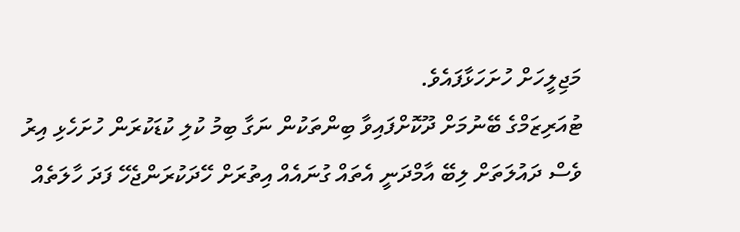މަޖިލީހަށް ހުށަހަޅާފައެވެ.
ޓުއަރިޒަމްގެ ބޭނުމަށް ދޫކޮށްފައިވާ ބިންތަކުން ނަގާ ބިމު ކުލި ކުޑަކުރަން ހުށަހެޅި އިރު ވެސް ދައުލަތަށް ލިބޭ އާމްދަނީ އެތައް ގުނައެއް އިތުރަށް ހޭދަކުރަންޖެހޭ ފަދަ ހާލަތެއް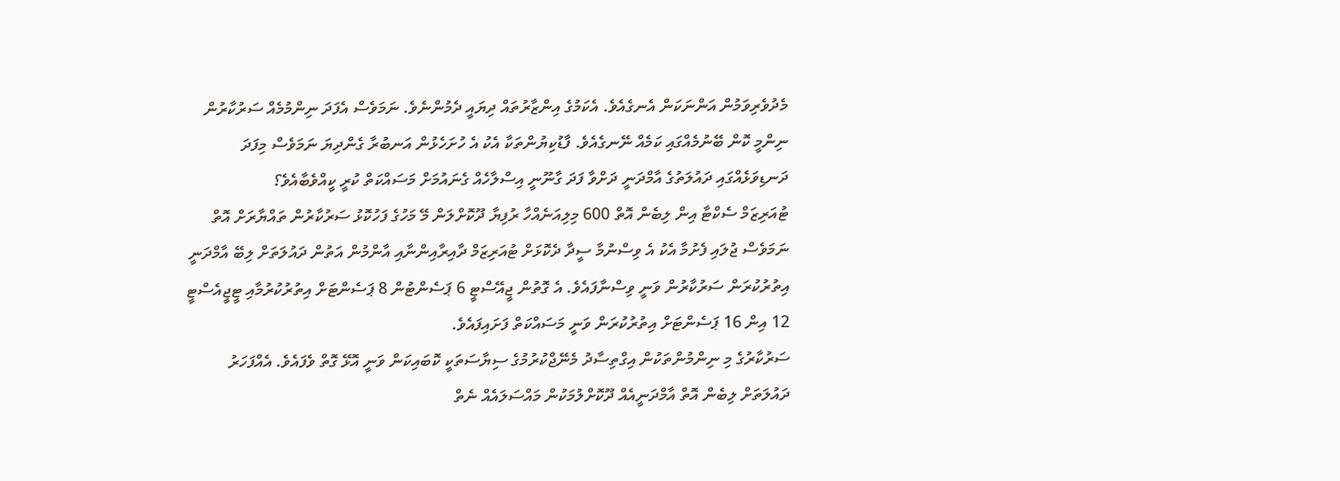މެދުވެރިވަމުން އަންނަކަން އެނގެއެވެ. އެކަމުގެ އިންޒާރުތައް ދިޔައީ ދެމުންނެވެ. ނަމަވެސް އެފަދަ ނިންމުމެއް ސަރުކާރުން ނިންމީ ކޮން ބޭނުމެއްގައި ކަމެއް ނޭނގެއެވެ. ފާޑުކިޔުންތަކާ އެކު އެ ހުށަހެޅުން އަނބުރާ ގެންދިޔަ ނަމަވެސް މިފަދަ ދަނޑިވަޅެއްގައި ދައުލަތުގެ އާމްދަނީ ދަށްވާ ފަދަ ގާނޫނީ އިސްލާހެއް ގެނައުމަށް މަސައްކަތް ކުރީ ކީއްވެބާއެވެ؟
ޓުއަރިޒަމް ސެކްޓާ އިން ލިބެން އޮތް 600 މިލިއަނެއްހާ ރުފިޔާ ދޫކޮށްލަން މޭ މަހުގެ ފަހުކޮޅު ސަރުކާރުން ތައްޔާރަށް އޮތް ނަމަވެސް ޖުލައި ފެށުމާ އެކު އެ ވިސްނުމާ ސީދާ ދެކޮޅަށް ޓުއަރިޒަމް ދާއިރާއިންނާއި އާންމުން އަތުން ދައުލަތަށް ލިބޭ އާމްދަނީ އިތުރުކުރަން ސަރުކާރުން ވަނީ ވިސްނާފައެވެ. އެ ގޮތުން ޖީއޭސްޓީ 6 ޕަސެންޓުން 8 ޕަސެންޓަށް އިތުރުކުރުމާއި ޓީޖީއެސްޓީ 12 އިން 16 ޕަސެންޓަށް އިތުރުކުރަން ވަނީ މަސައްކަތް ފަށައިފައެވެ.
ސަރުކާރުގެ މި ނިންމުންތަކުން އިގްތިސާދު މެނޭޖްކުރުމުގެ ސިޔާސަތަކީ ކޮބައިކަން ވަނީ އޮޅޭ ގޮތް ވެފައެވެ. އެއްފަހަރު ދައުލަތަށް ލިބެން އޮތް އާމްދަނީއެއް ދޫކޮށްލުމަކުން މައްސަލައެއް ނެތް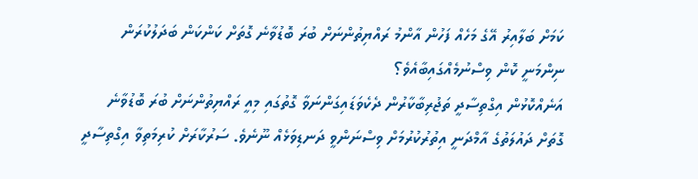ކަމަށް ބަލާއިރު އޭގެ މަހެއް ފަހުން އާންމު ރައްޔިތުންނަށް ބުރަ ބޮޑުވާނެ ގޮތަށް ކަންކަން ބަދަލުކުރަން ނިންމަނީ ކޮން ވިސްނުމެއްގައިބާއެވެ؟
އަނެއްކޮޅުން އިގްތިސާދީ ތަޖުރިބާކާރުން ދެކެވަޑައިގަންނަވާ ގޮތުގައި މިއީ ރައްޔިތުންނަށް ބުރަ ބޮޑުވާނެ ގޮތަށް ދައުލަތުގެ އާމްދަނީ އިތުރުކުރުމަށް ވިސްނަންވީ ދަނޑިވަޅެއް ނޫނެވެ. ސަރުކާރަށް ކުރިމަތިވާ އިގްތިސާދީ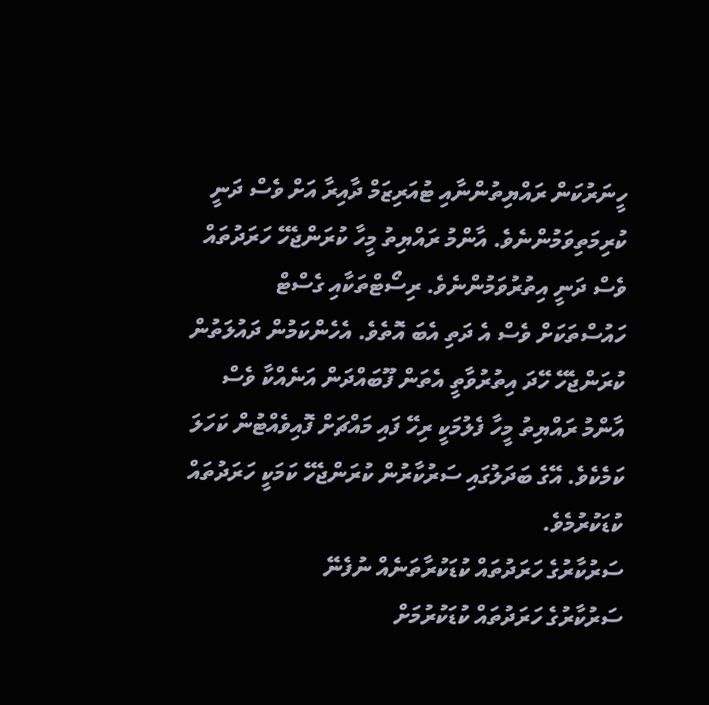ހީނަރުކަން ރައްޔިތުންނާއި ޓުއަރިޒަމް ދާއިރާ އަށް ވެސް ދަނީ ކުރިމަތިވަމުންނެވެ. އާންމު ރައްޔިތު މީހާ ކުރަންޖެހޭ ހަރަދުތައް ވެސް ދަނީ އިތުރުވަމުންނެވެ. ރިސޯޓްތަކާއި ގެސްޓް ހައުސްތަކަށް ވެސް އެ ދަތި އެބަ އޮތެވެ. އެހެންކަމުން ދައުލަތުން ކުރަންޖެހޭ ހޭދަ އިތުރުވާތީ އެތަން ފޫބައްދަން އަނެއްކާ ވެސް އާންމު ރައްޔިތު މީހާ ފެލުމަކީ ރިހޭ ފައި މައްޗަށް ފޮއިވެއްޓުން ކަހަލަ ކަމެކެވެ. އޭގެ ބަދަލުގައި ސަރުކާރުން ކުރަންޖެހޭ ކަމަކީ ހަރަދުތައް ކުޑަކުރުމެވެ.
ސަރުކާރުގެ ހަރަދުތައް ކުޑަކުރާތަނެއް ނުފެނޭ
ސަރުކާރުގެ ހަރަދުތައް ކުޑަކުރުމަށް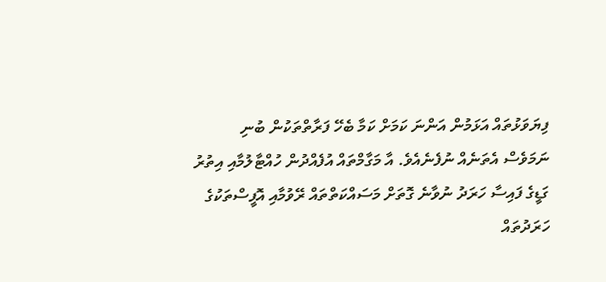ފިޔަވަޅުތައް އަޅަމުން އަންނަ ކަމަށް ކަމާ ބެހޭ ފަރާތްތަކުން ބުނި ނަމަވެސް އެތަނެއް ނުފެނެއެވެ. އާ މަގާމްތައް އުފެއްދުން ހުއްޓާލުމާއި އިތުރު ގަޑީގެ ފައިސާ ހަރަދު ނުވާނެ ގޮތަށް މަސައްކަތްތައް ރޭވުމާއި އޮފީސްތަކުގެ ހަރަދުތައް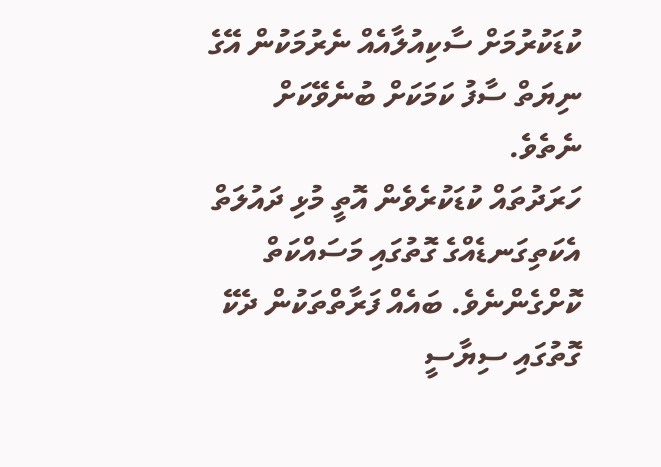ކުޑަކުރުމަށް ސާކިއުލާއެއް ނެރުމަކުން އޭގެ ނިޔަތް ސާފު ކަމަކަށް ބުނެވޭކަށް ނެތެވެ.
ހަރަދުތައް ކުޑަކުރެވެން އޮތީ މުޅި ދައުލަތް އެކަތިގަނޑެއްގެ ގޮތުގައި މަސައްކަތް ކޮށްގެންނެވެ. ބައެއް ފަރާތްތަކުން ދެކޭ ގޮތުގައި ސިޔާސީ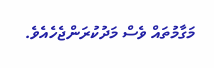މަގާމުތައް ވެސް މަދުކުރަންޖެހެއެވެ.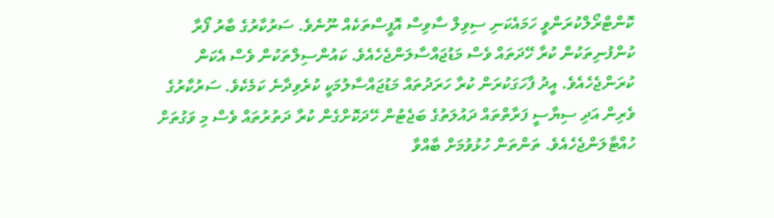ކޮންޓްރޯލްކުރަންވީ ހަމައެކަނި ސިވިލް ސާވިސް އޮފީސްތަކެއް ނޫނެވެ. ސަރުކާރުގެ ބާރު ފޯރާ ކުންފުނިތަކުން ކުރާ ހޭދަތައް ވެސް މަޑުޖައްސާލަންޖެހެއެވެ. ކައުންސިލްތަކުން ވެސް އެކަން ކުރަންޖެހެއެވެ. އީދު ފާހަގަކުރަން ކުރާ ހަރަދުތައް މަޑުޖައްސާލުމަކީ ކުރެވިދާނެ ކަމެކެވެ. ސަރުކާރުގެ ވެރިން އަދި ސިޔާސީ ފަރާތްތައް ދައުލަތުގެ ބަޖެޓުން ހޭދަކޮށްގެން ކުރާ ދަތުރުތައް ވެސް މި ވަގުތަށް ހުއްޓާލަންޖެހެއެވެ. ތަންތަން ހުޅުވުމަށް ބާއްވާ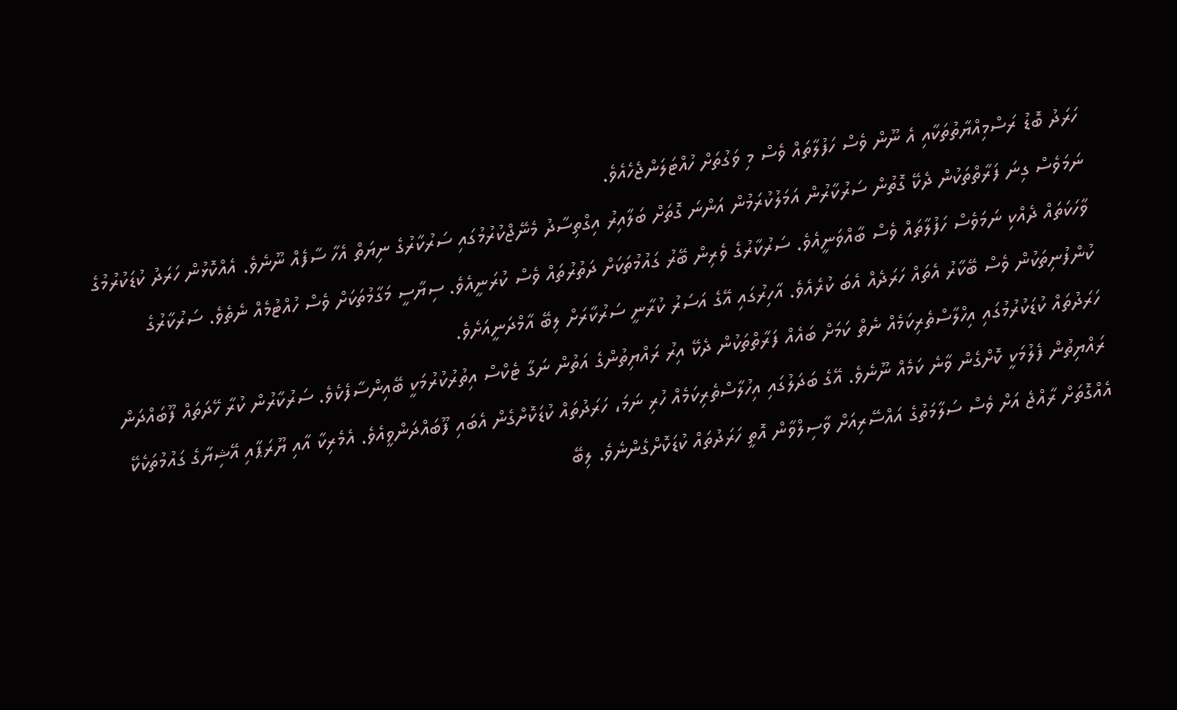ހަރަދު ބޮޑު ރަސްމިއްޔާތުތަކާއި އެ ނޫން ވެސް ހަފުލާތައް ވެސް މި ވަގުތަށް ހުއްޓަލަންޖެހެއެވެ.
ނަމަވެސް ގިނަ ފަރާތްތަކުން ދެކޭ ގޮތުން ސަރުކާރުން އަމަލުކުރަމުން އަންނަ ގޮތަށް ބަލާއިރު އިގްތިސާދު މެނޭޖްކުރުމުގައި ސަރުކާރުގެ ނިޔަތް އެހާ ސާފެއް ނޫނެވެ. އެއްކޮޅުން ހަރަދު ކުޑަކުރުމުގެ ވާހަކަތައް ދެއްކި ނަމަވެސް ހަފުލާތައް ވެސް ބާއްވަނީއެވެ. ސަރުކާރުގެ ވެރިން ބޭރު ގައުމުތަކަށް ދަތުރުތައް ވެސް ކުރަނީއެވެ. ސިޔާސީ މަގާމުތަކަށް ވެސް ހުއްޓުމެއް ނެތެވެ. ސަރުކާރުގެ ކުންފުނިތަކުން ވެސް ބޭކާރު އެތައް ހަރަދެއް އެބަ ކުރެއެވެ. އާހިރުގައި އޭގެ އަސަރު ކުރާނީ ސަރުކާރަށް ލިބޭ އާމްދަނީއަށެވެ.
ހަރަދުތައް ކުޑަކުރުމުގައި އިހްލާސްތެރިކަމެއް ނެތް ކަމަށް ބައެއް ފަރާތްތަކުން ދެކޭ އިރު ރައްޔިތުންގެ އަތުން ނަގާ ޓެކްސް އިތުރުކުރުމަކީ ބޭއިންސާފެކެވެ. ސަރުކާރުން ކުރާ ހޭދަތައް ފޫބައްދަން ރައްޔިތުން ފެލުމަކީ ކޮށްގެން ވާނެ ކަމެއް ނޫނެވެ. އޭގެ ބަދަލުގައި އިހުލާސްތެރިކަމެއް ހުރި ނަމަ، ހަރަދުތައް ކުޑަކޮށްގެން އެބައި ފޫބައްދަންވީއެވެ. އެމެރިކާ އާއި ޔޫރަޕާއި އޭޝިޔާގެ ގައުމުތަކެކޭ އެއްގޮތަށް ރާއްޖެ އަށް ވެސް ސަލާމަތުގެ އައްސޭރިއަށް ވާސިލްވާން އޮތީ ހަރަދުތައް ކުޑަކޮށްގެންނެވެ. ލިބޭ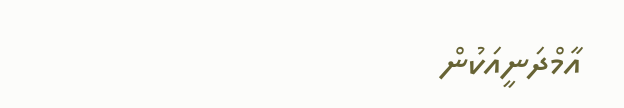އާމްދަނީއަކުން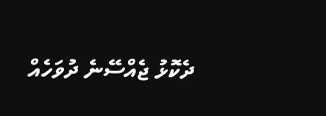ދެކޮޅު ޖެއްސޭނެ ދުވަހެއް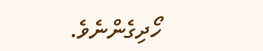ހޯދިގެންނެވެ.